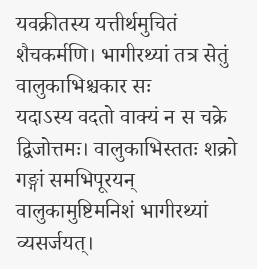यवक्रीतस्य यत्तीर्थमुचितं शैचकर्मणि। भागीरथ्यां तत्र सेतुं वालुकाभिश्चकार सः
यदाऽस्य वदतो वाक्यं न स चक्रे द्विजोत्तमः। वालुकाभिस्ततः शक्रो गङ्गां समभिपूरयन्
वालुकामुष्टिमनिशं भागीरथ्यां व्यसर्जयत्।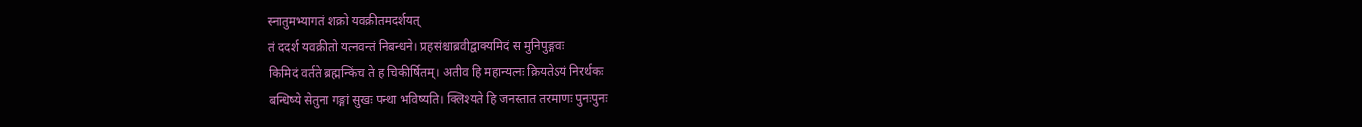स्नातुमभ्यागतं शक्रो यवक्रीतमदर्शयत्
तं ददर्श यवक्रीतो यत्नवन्तं निबन्धने। प्रहसंश्चाब्रवीद्वाक्यमिदं स मुनिपुङ्गवः
किमिदं वर्तते ब्रह्मन्किंच ते ह चिकीर्षितम्। अतीव हि महान्यत्नः क्रियतेऽयं निरर्थकः
बन्धिष्ये सेतुना गङ्गां सुखः पन्था भविष्यति। क्लिश्यते हि जनस्तात तरमाणः पुनःपुनः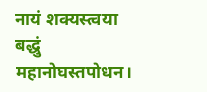नायं शक्यस्त्वया बद्धुं महानोघस्तपोधन।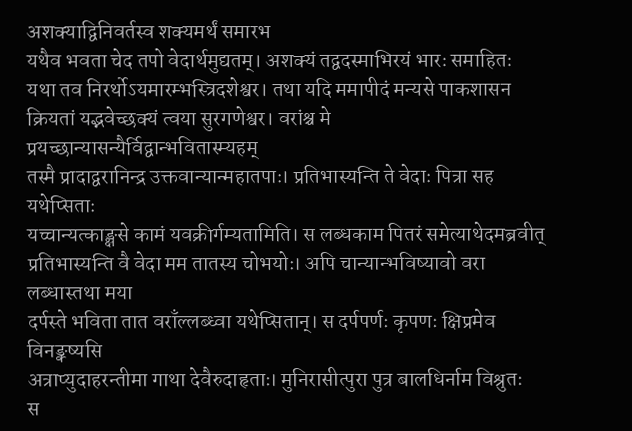अशक्याद्विनिवर्तस्व शक्यमर्थं समारभ
यथैव भवता चेद तपो वेदार्थमुद्यतम्। अशक्यं तद्वदस्माभिरयं भारः समाहितः
यथा तव निरर्थोऽयमारम्भस्त्रिदशेश्वर। तथा यदि ममापीदं मन्यसे पाकशासन
क्रियतां यद्भवेच्छक्यं त्वया सुरगणेश्वर। वरांश्च मे प्रयच्छान्यासन्यैर्विद्वान्भवितास्म्यहम्
तस्मै प्रादाद्वरानिन्द्र उक्तवान्यान्महातपाः। प्रतिभास्यन्ति ते वेदाः पित्रा सह यथेप्सिताः
यच्चान्यत्काङ्क्षसे कामं यवक्रीर्गम्यतामिति। स लब्धकाम पितरं समेत्याथेदमब्रवीत्
प्रतिभास्यन्ति वै वेदा मम तातस्य चोभयोः। अपि चान्यान्भविष्यावो वरा लब्धास्तथा मया
दर्पस्ते भविता तात वराँल्लब्ध्वा यथेप्सितान्। स दर्पपर्णः कृपणः क्षिप्रमेव विनङ्क्ष्यसि
अत्राप्युदाहरन्तीमा गाथा देवैरुदाहृताः। मुनिरासीत्पुरा पुत्र बालधिर्नाम विश्रुतः
स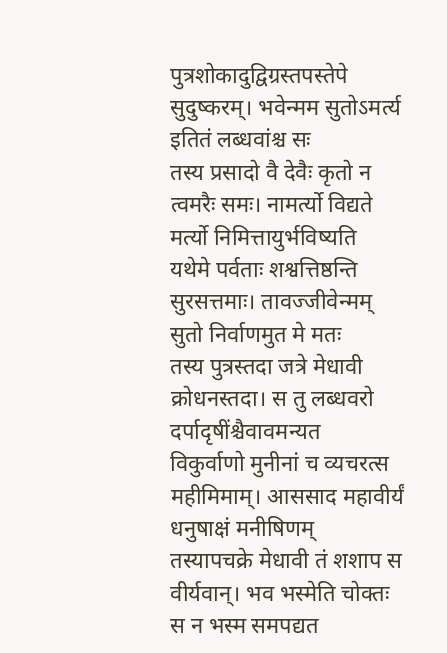पुत्रशोकादुद्विग्रस्तपस्तेपे सुदुष्करम्। भवेन्मम सुतोऽमर्त्य इतितं लब्धवांश्च सः
तस्य प्रसादो वै देवैः कृतो न त्वमरैः समः। नामर्त्यो विद्यते मर्त्यो निमित्तायुर्भविष्यति
यथेमे पर्वताः शश्वत्तिष्ठन्ति सुरसत्तमाः। तावज्जीवेन्मम् सुतो निर्वाणमुत मे मतः
तस्य पुत्रस्तदा जत्रे मेधावी क्रोधनस्तदा। स तु लब्धवरो दर्पादृषींश्चैवावमन्यत
विकुर्वाणो मुनीनां च व्यचरत्स महीमिमाम्। आससाद महावीर्यं धनुषाक्षं मनीषिणम्
तस्यापचक्रे मेधावी तं शशाप स वीर्यवान्। भव भस्मेति चोक्तः स न भस्म समपद्यत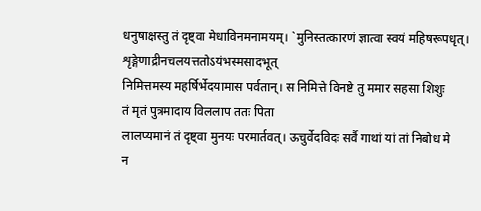धनुषाक्षस्तु तं दृष्ट्वा मेधाविनमनामयम्। `मुनिस्तत्कारणं ज्ञात्वा स्वयं महिषरूपधृत्। शृङ्गेणाद्रीनचलयत्ततोऽयंभस्मसादभूत्
निमित्तमस्य महर्षिर्भेदयामास पर्वतान्। स निमित्ते विनष्टे तु ममार सहसा शिशुः
तं मृतं पुत्रमादाय विललाप ततः पिता
लालप्यमानं तं दृष्ट्वा मुनयः परमार्तवत्। ऊचुर्वेदविदः सर्वै गाथां यां तां निबोध मे
न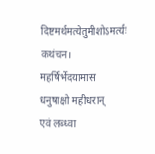दिष्टमर्थमत्येतुमीशोऽमर्त्यः कथंचन। महर्षिर्भेदयामास धनुषाक्षो महीधरान्
एवं लब्ध्वा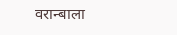वरान्बाला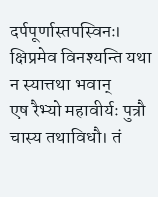दर्पपूर्णास्तपस्विनः। क्षिप्रमेव विनश्यन्ति यथा न स्यात्तथा भवान्
एष रैभ्यो महावीर्यः पुत्रौ चास्य तथाविधौ। तं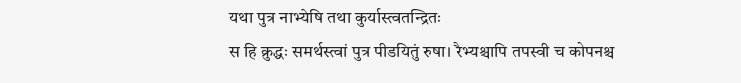यथा पुत्र नाभ्येषि तथा कुर्यास्त्वतन्द्रितः
स हि क्रुद्धः समर्थस्त्वां पुत्र पीडयितुं रुषा। रैभ्यश्चापि तपस्वी च कोपनश्च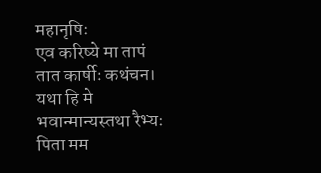महानृषिः
एव करिष्ये मा तापं तात कार्षीः कथंचन। यथा हि मे भवान्मान्यस्तथा रैभ्यः पिता मम